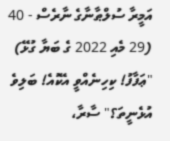އަމީރާ ސުލްޠާނާގެ ނާރެސް - 40
(29 މެއި 2022 ގެ ބަޔާ ގުޅޭ)
"ޢަފާފު! ކިހިނެއްވީ އެކޮއެ! ބަލިވެ އުޅެނީތަ؟" ސާރާ،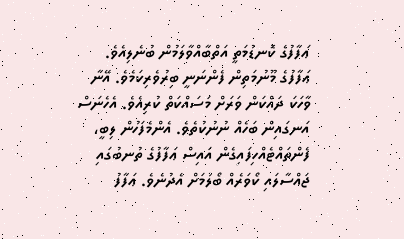ޢަފާފުގެ ކޮނޑުމަތީ އަތްބާއްވާލަމުން ބުނެލިއެވެ. ޢަފާފުގެ މޫނުމަތިން ފެންނަނީ ބިރުވެރިކަމެވެ. އޭނާ ވާހަކަ ދައްކަން ވަރަށް މަސައްކަތް ކުރިއެވެ. އެހެނަސް އަނގައިން ބަހެއް ނުނުކުތެވެ. އެންމެފަހުން ލިބީ، ފެންތައްޓެއްހިފައިގެން އައިސް ޢަފާފުގެ ތުނބުގައި ޖައްސާލައި ކޯވަރެއް ބޯލުމަށް އެދުނެވެ. ޢަފާފު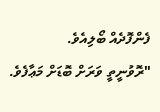ފެންފޮދެއް ބޯލިއެވެ.
"ރޮވުނީތީ ވަރަށް ބޮޑަށް މަޢާފެވެ.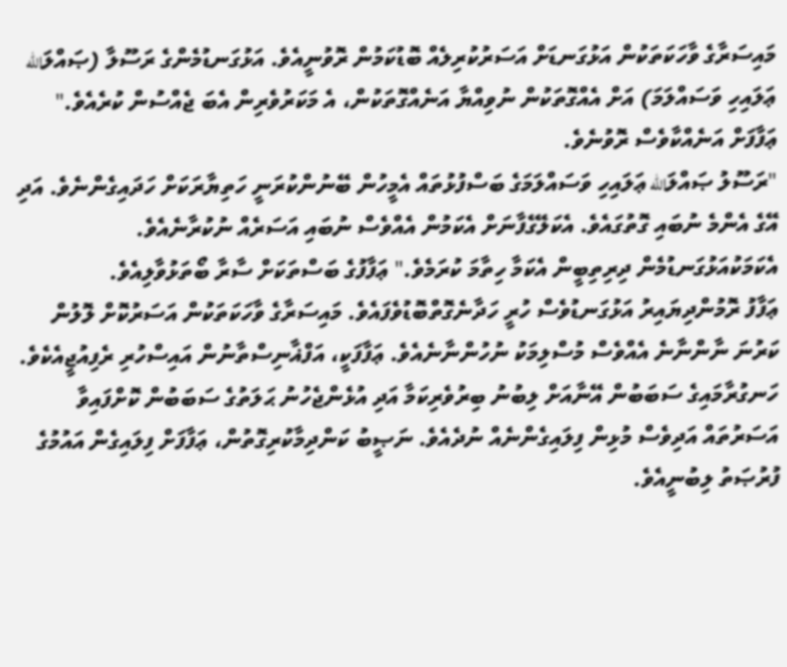މައިސަރާގެ ވާހަކަތަކުން އަޅުގަނޑަށް އަސަރުކުރިލެއް ބޮޑުކަމުން ރޮވުނީއެވެ. އަޅުގަނޑުމެންގެ ރަސޫލާ (ޞައްލަالله ޢަލައިހި ވަސައްލަމަ) އަށް އެއްގޮތަކުން ނުވިއްޔާ އަނެއްގޮތަކުން، އެ މަކަރުވެރިން އެބަ ޖެއްސުން ކުރެއެވެ." ޢަފާފަށް އަނެއްކާވެސް ރޮވުނެވެ.
"ރަސޫލު ޞައްލަالله ޢަލައިހި ވަސައްލަމަގެ ބަސްފުޅުތައް އެމީހުން ބޭނުންކުރަނީ ހަތިޔާރަކަށް ހަދައިގެންނެވެ. އަދި އޭގެ އެންމެ ނުބައި ގޮތުގައެވެ. އެކަލޭގެފާނަށް އެކަމުން އެއްވެސް ނުބައި އަސަރެއް ނުކުރާނެއެވެ. އެކަމަކުއަޅުގަނޑުމެން ދިރިތިބީން އެކަމާ ހިތާމަ ކުރަމެވެ." ޢަފާފުގެ ބަސްތަކަށް ސާރާ ބޯތަޅުވާލިއެވެ.
ޢަފާފު ރޮމުންދިޔައިރު އަޅުގަނޑުވެސް ހުރީ ހަދާނެގޮތްބޮޑުވެފައެވެ. މައިސަރާގެ ވާހަކަތަކުން އަސަރުކޮށް ލޮލުން ކަރުނަ ނާންނާނެ އެއްވެސް މުސްލިމަކު ނުހުންނާނެއެވެ. ޢަފާފަކީ، އަފްޣާނިސްތާނުން އައިސްހުރި ރެފިއުޖީއެކެވެ. ހަނގުރާމައިގެ ސަބަބުން އޭނާއަށް ލިބުނު ބިރުވެރިކަމާ އަދި އުޅެންޖެހުނު ޙަލަތުގެ ސަބަބުން ކޮށްފައިވާ އަސަރުތައް އަދިވެސް މުޅިން ފިލައިގެންނެއް ނުދެއެވެ. ނަޞީބު ކަންދިމާކުރިގޮތުން، ޢަފާފަށް ފިލައިގެން އައުމުގެ ފުރުޞަތު ލިބުނީއެވެ.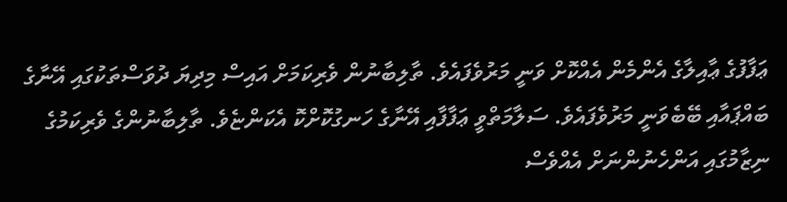ޢަފާފުގެ ޢާއިލާގެ އެންމެން އެއްކޮށް ވަނީ މަރުވެފައެވެ. ތާލިބާނުން ވެރިކަމަށް އައިސް މިދިޔަ ދުވަސްތަކުގައި އޭނާގެ ބައްޕައާއި ބޭބެވަނީ މަރުވެފައެވެ. ސަލާމަތްވީ ޢަފާފާއި އޭނާގެ ހަނގުކޮށްކޮ އެކަންޏެވެ. ތާލިބާނުންގެ ވެރިކަމުގެ ނިޒާމުގައި އަންހެނުންނަށް އެއްވެސް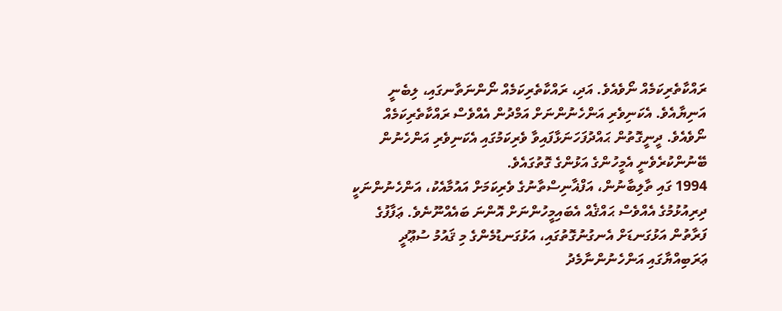ރައްކާތެރިކަމެއް ނޯވެއެވެ. އަދި، ރައްކާތެރިކަމެއް ނޯންނަތާނގައި، ލިބެނީ އަނިޔާއެވެ. އެކަނިވެރި އަންހެނުންނަށް އަމްދުން އެއްވެސް ރައްކާތެރިކަމެއް ނޯވެއެވެ. ދީނީގޮތުން ޙައްދުފަހަނަޅާފައިވާ ވެރިކަމުގައި އެކަނިވެރި އަންހެނުން ބޭނުންކުރެވެނީ އެމީހުންގެ އަޅުންގެ ގޮތުގައެވެ.
1994 ގައި ތާލިބާނުން، އަފްޣާނިސްތާނުގެ ވެރިކަމަށް އައުމާއެކު، އަންހެނުންނަކީ ދިރިއުޅުމުގެ އެއްވެސް ޙައްޤެއް އެބައިމީހުންނަށް އޮންނަ ބައެއްނޫނެވެ. ޢަފާފުގެ ފަރާތުން އަޅުގަނޑަށް އެނގުނުގޮތުގައި، އަޅުގަނޑުމެންގެ މި ޤައުމު ސުޢޫދީ ޢަރަބިއްޔާގައި އަންހެނުންނާމެދު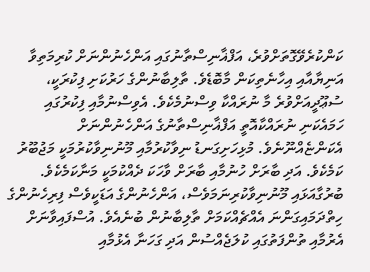ކަންކުރެވޭގޮތަށްވުރެ، އަފްޣާނިސްތާނުގައި އަންހެނުންނަށް ކުރިމަތިވާ އަނިޔާއާއި އިހާނެތިކަން މާބޮޑެވެ. ތާލިބާނުންގެ ހަރުކަށި ފިކުރަކީ، ސުޢޫދީއަށްވުރެ މާ ނުރައްކާ ވިސްނުމެކެވެ. އެވިސްނުމާއި ފިކުރުގައި ހަމައެކަނި ނުރައްކާއޮތީ އަފްޣާނިސްތާނުގެ އަންހެނުންނަށް އެކަންޏެއްނޫނެވެ. މުޅިހަށިގަނޑު ނިވާކުރުމާއި މޫނުނިވާކުރުމަކީ މަޖުބޫރު ކަމެކެވެ. އަދި ބާރަށް ހުނުމާއި ބާރަށް ވާހަކަ ދެއްކުމަކީ މަނާކަމެކެވެ. ބުރުގާއަޅައި މޫނުނިވާކުރިނަމަވެސް، އަންހެނުންގެ އަޑަކީވެސް ފިރިހެނުންގެ ހިތްދަމައިގަންނަ އެއްޗެއްކަމަށް ތާލިބާނުން ބުނެއެވެ. އުސްފައިވާނަށް އެރުމާއި ތުންފަތުގައި ކުލަޖެއްސުން އަދި ގަހަނާ އެޅުމާއި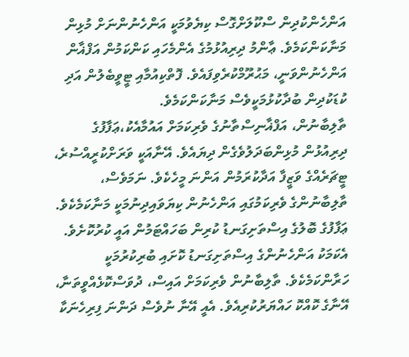އަންހެންކުދިން ސްކޫލަށްގޮސް ކިޔެވުމަކީ އަންހެނުންނަށް މުޅިން މަނާކަންކަމެވެ. ޢާންމު ދިރިއުޅުމުގެ އެންމެހައި ކަންކަމުން އަފްޣާން އަންހެނުންވަނީ، މަޙުރޫމްކުރެވިފައެވެ. ފޮތްކިއުމާއި ޓީވީބެލުން އަދި ކުޑަކުދިން ބުދާކުޅުމަކީވެސް މަނާކަންކަމެވެ.
ތާލިބާނުން، އަފްޣާނިސްތާނުގެ ވެރިކަމަށް އައުމާއެކު،ޢަފާފުގެ ދިރިއުޅުން މުޅިންބަދަލުވެގެން ދިޔައެވެ. އޭނާއަކީ ވަރަށްކުރީއްސުރެ، ޓީޗަރެއްގެ ވަޒީފާ އަދާކުރަމުން އަންނަ މީހެކެވެ. ނަމަވެސް، ތާލިބާނުންގެ ވެރިކަމުގައި އަންހެނުން ކިޔަވައިދިނުމަކީ މަނާކަމެކެވެ. ޢަފާފުގެ ބޮލުގެ އިސްތަށިގަނޑު ކުރިން ބަހައްޓަމުން އައީ ކުރުކޮށެވެ. އެކަމަކު އަންހެނުންގެ އިސްތަށިގަނޑު ކޮށައި ބުރިކުރުމަކީ ހަރާންކަމެކެވެ. ތާލިބާނުން ވެރިކަމަށް އައިސް، ދުވަސްކޮޅެއްވީތަނާ، އޭނާގެ ކޮއްކޮ ހައްޔަރުކުރިއެވެ. އެއީ އޭނާ ނުވެސް ދަންނަ ފިރިހެނަކާ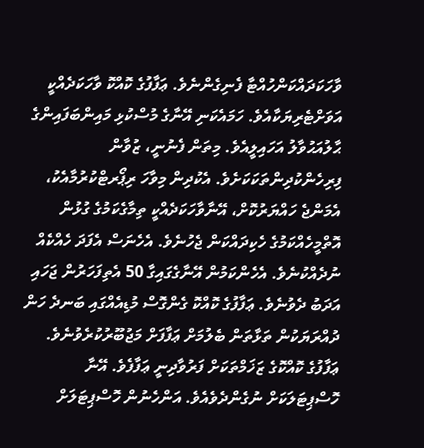ވާހަކަދައްކަންހުއްޓާ ފެނިގެންނެވެ. ޢަފާފުގެ ކޮއްކޮ ވާހަކަދެއްކީ އަވަށްޓެރިޔަކާއެވެ. ހަމައެކަނި އޭނާގެ މުސްކުޅި މައިންބަފައިންގެ ޙާލުއަޙުވާލު އަހައިލީއެވެ. މިތަން ފެނުނީ، ޒުވާން ފިރިހެންކުދިންތަކަކަށެވެ. އެކުދިން މިވާހަ ރިޕޯރޓްކުރުމާއެކު، އެމަންޖެ ހައްޔަރުކޮށް، އޭނާވާހަކަދެއްކީ ތިމާގެކަމުގެ ގުޅުން އޮތްމީހެއްކަމުގެ ހެކިދައްކަން ޖެހުނެވެ. އެހެނަސް އެފަދަ ހެއްކެއް ނުދެއްކުނެވެ. އެހެންކަމުން އޭނާގެގައިގާ 50 އެތިފަހަރުން ޖަހައި އަދަބު ދެވުނެވެ. ޢަފާފުގެ ކޮއްކޮ ގެންގޮސް މުޑިއެއްގައި ބަނދެ ހަން ދުއްރަޔަކުން ތަޅާތަން ބެލުމަށް ޢަފާފަށް މަޖުބޫރުކުރެވުނެވެ.
ޢަފާފުގެ ކޮއްކޮގެ ޒަޚަމްތަކަށް ފަރުވާދިނީ ޢަފާފެވެ. އޭނާ ހޮސްޕިޓަލަކަށް ނުގެންދެވެއެވެ. އަންހެނުން ހޮސްޕިޓަލަށް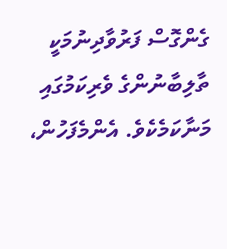ގެންގޮސް ފަރުވާދިނުމަކީ ތާލިބާނުންގެ ވެރިކަމުގައި މަނާކަމެކެވެ. އެންމެފަހުން،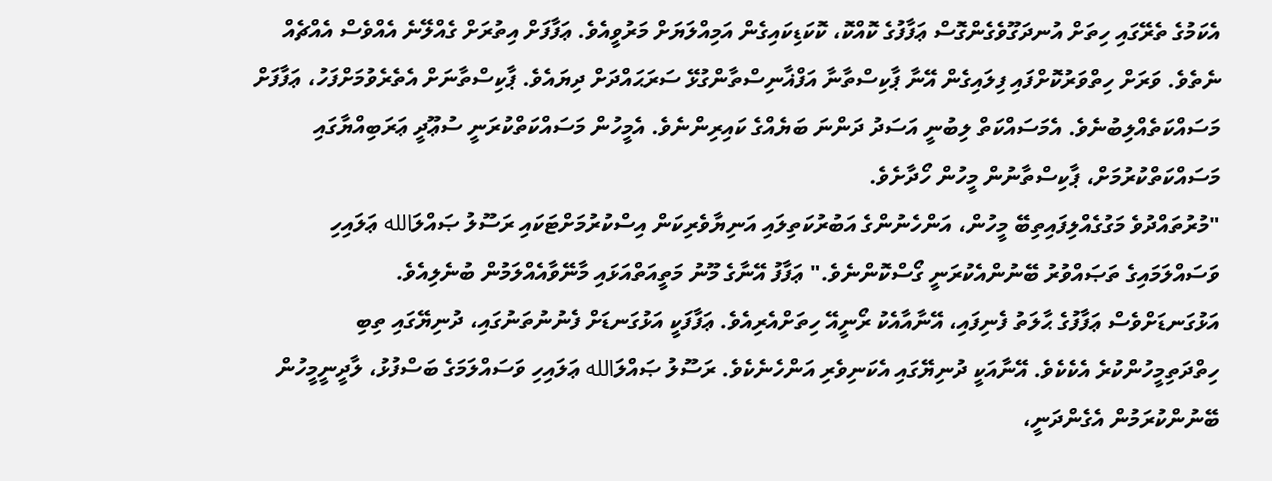އެކަމުގެ ތެރޭގައި ހިތަށް އުނދަގޫވެގެންގޮސް ޢަފާފުގެ ކޮއްކޮ، ކޮކަޑިކައިގެން އަމިއްލަޔަށް މަރުވީއެވެ. ޢަފާފަށް އިތުރަށް ގެއްލޭނެ އެއްވެސް އެއްޗެއް ނެތެވެ. ވަރަށް ހިތްވަރުކޮށްފައި ފިލައިގެން އޭނާ ޕާކިސްތާނާ އަފްޣާނިސްތާންގުޅޭ ސަރަޙައްދަށް ދިޔައެވެ. ޕާކިސްތާނަށް އެތެރެވުމަށްފަހު، ޢަފާފަށް  މަސައްކަތެއްލިބުނެވެ. އެމަސައްކަތް ލިބުނީ އަސަދު ދަންނަ ބަޔެއްގެ ކައިރިންނެވެ. އެމީހުން މަސައްކަތްކުރަނީ ސުޢޫދީ ޢަރަބިއްޔާގައި މަސައްކަތްކުރުމަށް، ޕާކިސްތާނުން މީހުން ހޯދާށެވެ.
"މުރުތައްދުވެ މަގުގެއްލިފައިތިބޭ މީހުން، އަންހެނުންގެ އަބުރުކަތިލައި އަނިޔާވެރިކަން އިސްކުރުމަށްޓަކައި ރަސޫލު ޞައްލަالله ޢަލައިހި ވަސައްލަމައިގެ ތަޞައްވުރު ބޭނުންއެކުރަނީ ގޯސްކޮންނެވެ." ޢަފާފު އޭނާގެ މޫނު މަތީއަތްއަޅައި މާނޭވާއެއްލަމުން ބުނެލިއެވެ.
އަޅުގަނޑަށްވެސް ޢަފާފުގެ ޙާލަތު ފެނިފައި، އޭނާއާއެކު ރޯނީއޭ ހިތަށްއެރިއެވެ. ޢަފާފަކީ އަޅުގަނޑަށް ފެނުނުތަނުގައި، ދުނިޔޭގައި ތިބި ހިތްދަތިމީހުންކުރެ އެކެކެވެ. އޭނާއަކީ ދުނިޔޭގައި އެކަނިވެރި އަންހެނެކެވެ. ރަސޫލު ޞައްލަالله ޢަލައިހި ވަސައްލަމަގެ ބަސްފުޅު، ލާދީނީމީހުން ބޭނުންކުރަމުން އެގެންދަނީ،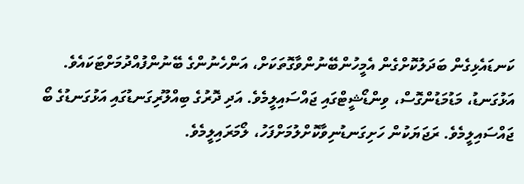ކަނޑައެޅިގެން ބަދަލުކޮށްގެން އެމީހުންބޭނުންވާގޮތަކަށް، އަންހެނުންގެ ބޭނުންފުއްދުމަށްޓަކައެވެ.
އަޅުގަނޑު، މަޑުމަޑުންގޮސް، ވިންޑޯޝީޓްގައި ޖައްސައިލީމެވެ. އަދި ދޮރުގެ ބިއްލޫރިގަނޑުގައި އަޅުގަނޑުގެ ބޯ ޖައްސައިލީމެވެ. ރަޖަޔަކުން ހަށިގަނޑުނިވާކޮށްލުމަށްފަހު، ލޯމަރައިލީމެވެ.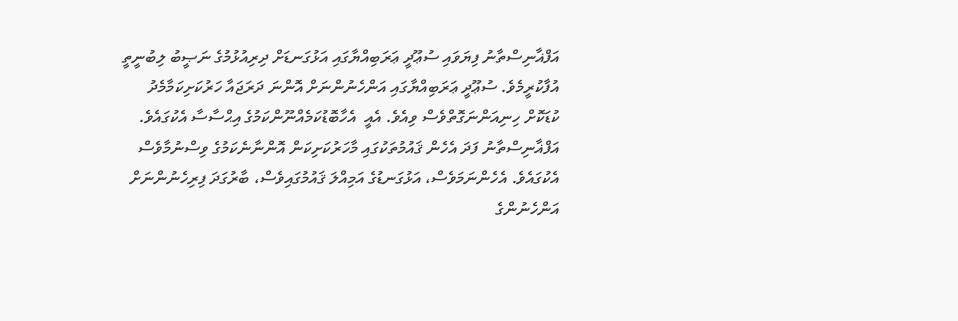އަފްޣާނިސްތާނު ފިޔަވައި ސުޢޫދީ ޢަރަބިއްޔާގައި އަޅުގަނޑަށް ދިރިއުޅުމުގެ ނަޞީބު ލިބުނީތީ އުފާކުރީމެވެ. ސުޢޫދީ ޢަރަބިއްޔާގައި އަންހެނުންނަށް އޮންނަ ދަރަޖައާ ހަރުކަށިކަމާމެދު ކުޑަކޮށް ހިނިއަންނަގޮތްވެސް ވިއެވެ. އެއީ  އެހާބޮޑުކަމެއްނޫންކަމުގެ އިޙްސާސާ އެކުގައެވެ. އަފްޣާނިސްތާނު ފަދަ އެހެން ޤައުމުތަކުގައި މާހަރުކަށިކަން އޮންނާނެކަމުގެ ވިސްނުމާވެސް އެކުގައެވެ. އެހެންނަމަވެސް، އަޅުގަނޑުގެ އަމިއްލަ ޤައުމުގައިވެސް، ބާރުގަދަ ފިރިހެނުންނަށް އަންހެނުންގެ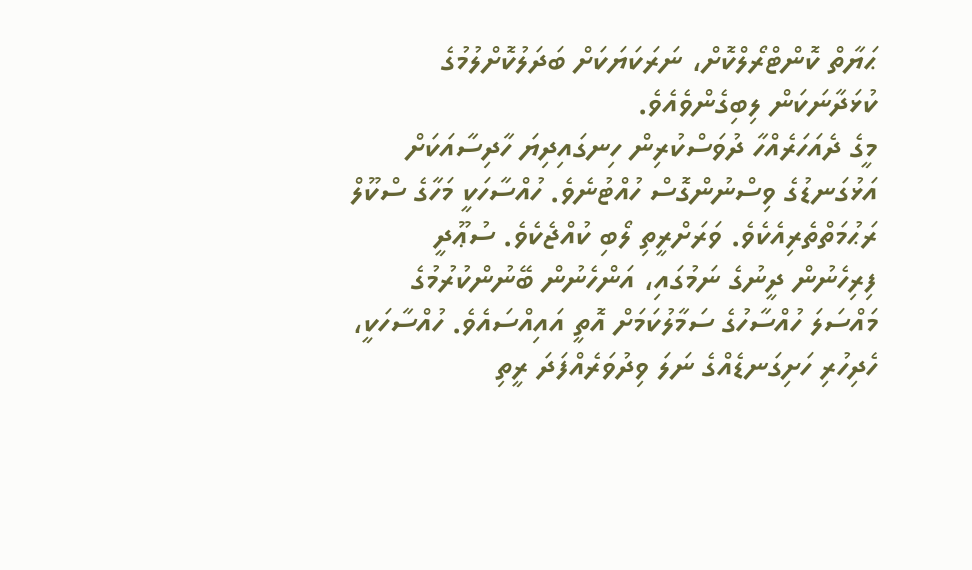ޙަޔާތް ކޮންޓްރޯލްކޮށް، ނަރަކަޔަކަށް ބަދަލުކޮށްލުމުގެ ކުޅަދާނަކަން ލިބިގެންވެއެވެ.
މީގެ ދެއަހަރެއްހާ ދުވަސްކުރިން ހިނގައިދިޔަ ހާދިސާއަކަށް އަޅުގަނޑުގެ ވިސްނުންގޮސް ހުއްޓުނެވެ. ހުއްސާހަކީ މަހާގެ ސްކޫލް ރަޙުމަތްތެރިއެކެވެ. ވަރަށްރީތި ލޯބި ކުއްޖެކެވެ. ސުޢޫދީ ފިރިހެނުން ދީނުގެ ނަމުގައި، އަންހެނުން ބޭނުންކުރުމުގެ މައްސަލަ ހުއްސާހުގެ ސަމާލުކަމަށް އޮތީ އައިއްސައެވެ. ހުއްސާހަކީ، ހެދިހުރި ހަށިގަނޑެއްގެ ނަލަ ވިދުވަރެއްފަދަ ރީތި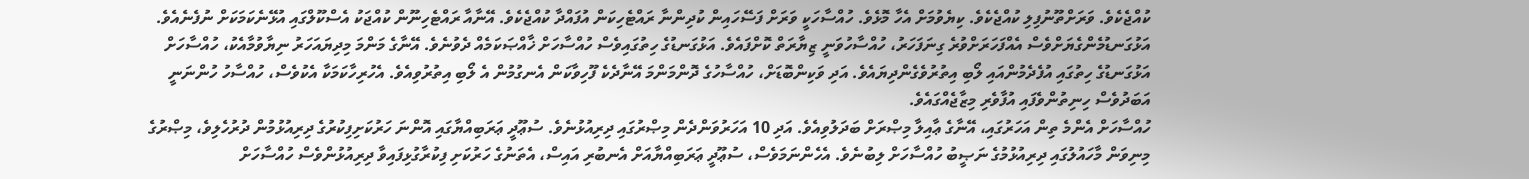ކުއްޖެކެވެ. ވަރަށްތޫނުފިލި ކުއްޖެކެވެ. ކިޔެވުމަށް އެހާ މޮޅެވެ. ހުއްސާހަކީ ވަރަށް ފަސޭހައިން ކުދިންނާ ރައްޓެހިކަން އުފައްދާ ކުއްޖެކެވެ. އޭނާއާ ރައްޓެހިނޫން ކުއްޖަކު އެސްކޫލްގައި އުޅޭނެކަމަކަށް ނުފެނެއެވެ. އަޅުގަނޑުމެންގެޔަށްވެސް އެއްފަހަރަށްވުރެ ގިނަފަހަރު، ހުއްސާހުވަނީ ޒިޔާރަތް ކޮށްފައެވެ. އަޅުގަނޑުގެ ހިތުގައިވެސް ހުއްސާހަށް ޚާއްޞަކަމެއް ދެވުނެވެ. އޭނާގެ މަންމަ މިދިޔައަހަރު ނިޔާވުމާއެކު، ހުއްސާހަށް އަޅުގަނޑުގެ ހިތުގައި އުފެދެމުންއައި ލޯބި އިތުރުވެގެންދިޔައެވެ. އަދި ވަކިންބޮޑަށް، ހުއްސާހުގެ ދޮންމަންމަ އޭނާދެކެ ފޫހިވާކަން އެނގުމުން އެ ލޯބި އިތުރުވިއެވެ. އެހުރިހާކަމަކާ އެކުވެސް، ހުއްސާހު ހުންނަނީ އަބަދުވެސް ހިނިތުންވެފައި އުފާވެރި މިޒާޖެއްގައެވެ.
ހުއްސާހަށް އެންމެ ތިން އަހަރުގައި، އޭނާގެ ޢާއިލާ މިޞްރަށް ބަދަލުވިއެވެ. އަދި 10 އަހަރުވަންދެން މިޞްރުގައި ދިރިއުޅުނެވެ. ސުޢޫދީ ޢަރަބިއްޔާގައި އޮންނަ ހަރުކަށިފިކުރުގެ ދިރިއުޅުމުން ދުރުހެލިވެ، މިޞްރުގެ މިނިވަން މާހައުލުގައި ދިރިއުޅުމުގެ ނަޞީބު ހުއްސާހަށް ލިބުނެވެ. އެހެންނަމަވެސް، ސުޢޫދީ ޢަރަބިއްޔާއަށް އެނބުރި އައިސް، އެތަނުގެ ހަރުކަށި ފިކުރާގުޅިފައިވާ ދިރިއުޅުންވެސް ހުއްސާހަށް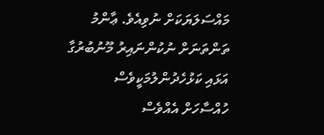މައްސަލަޔަކަށް ނުވިއެވެ. ޢާންމު ތަންތަނަށް ނުކުންނައިރު މޫނުބުރުގާ އަޅައި ކަޅުހެދުންލުމަކީވެސް ހުއްސާހަށް އެއްވެސް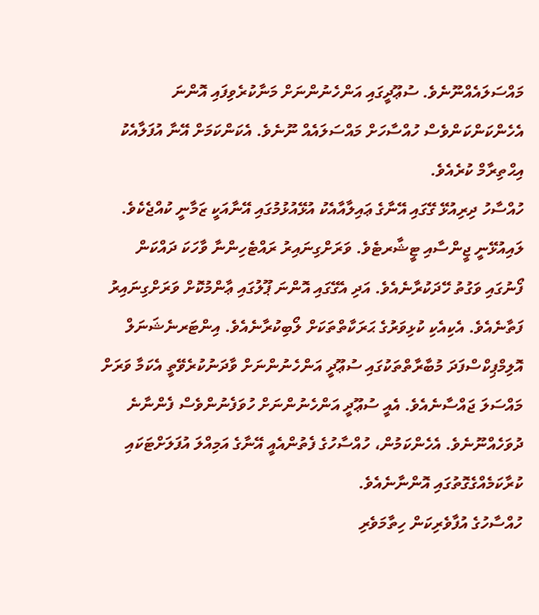މައްސަލައެއްނޫނެވެ. ސުޢޫދީގައި އަންހެނުންނަށް މަނާކުރެވިފައި އޮންނަ އެހެންކަންކަންވެސް ހުއްސާހަށް މައްސަލައެއް ނޫނެވެ. އެކަންކަމަށް އޭނާ އުފަލާއެކު އިޙްތިރާމް ކުރެއެވެ.
ހުއްސާހު ދިރިއުޅޭ ގޭގައި އޭނާގެ ޢައިލާއާއެކު އުޅޭއުޅުމުގައި އޭނާއަކީ ޒަމާނީ ކުއްޖެކެވެ. ލައިއުޅޭނީ ޖީންސާއި ޓީޝާރޓެވެ. ވަރަށްގިނައިރު ރައްޓެހިންނާ ވާހަކަ ދައްކަން ފޯނުގައި ވަގުތު ހޭދަކުރާނެއެވެ. އަދި އެގޭގައި އޮންނަ ޕޫލުގައި ޢާންމުކޮށް ވަރަށްގިނައިރު ފަތާނެއެވެ. އެކިއެކި ކުޅިވަރުގެ ޙަރަކާތްތަކަށް ލޯބިކުރާނެއެވެ. އިންޓަރނެޝަނަލް އޮލިމްޕިކްސްފަދަ މުބާރާތްތަކުގައި ސުޢޫދީ އަންހެނުންނަށް ވާދަނުކުރެވޭތީ އެކަމާ ވަރަށް މައްސަލަ ޖައްސާނެއެވެ. އެއީ ސުޢޫދީ އަންހެނުންނަށް ހުވަފެނުންވެސް ފެންނާނެ ދުވަހެއްނޫނެވެ. އެހެންކަމުން، ހުއްސާހުގެ ފެތުންއެއީ އޭނާގެ އަމިއްލަ އުފަލަށްޓަކައި ކުރާކަމެއްގެގޮތުގައި އޮންނާނެއެވެ.
ހުއްސާހުގެ އުފާވެރިކަން ހިތާމަވެރި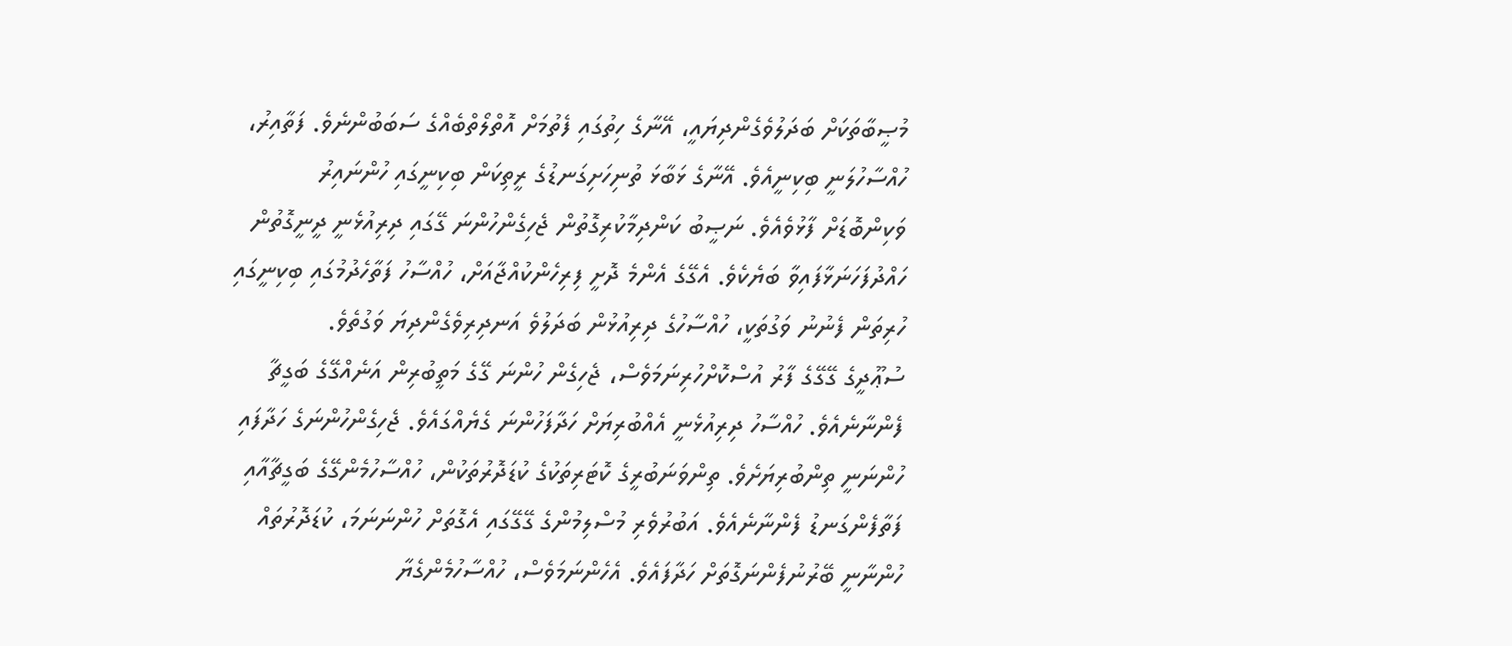މުޞީބާތަކަށް ބަދަލުވެގެންދިޔައީ، އޭނާގެ ހިތުގައި ފެތުމަށް އޮތްލޯތްބެއްގެ ސަބަބުންނެވެ. ފަތާއިރު، ހުއްސާހުލަނީ ބިކިނީއެވެ. އޭނާގެ ޅަބާޅަ ތުނިހަށިގަނޑުގެ ރީތިކަން ބިކިނީގައި ހުންނައިރު ވަކިންބޮޑަށް ފާޅުވެއެވެ. ނަޞީބު ކަންދިމާކުރިގޮތުން ޖެހިގެންހުންނަ ގޭގައި ދިރިއުޅެނީ ދީނީގޮތުން ހައްދުފަހަނަޅާފައިވާ ބަޔެކެވެ. އެގޭގެ އެންމެ ދޮށީ ފިރިހެންކުއްޖާއަށް، ހުއްސާހު ފަތާހެދުމުގައި ބިކިނީގައި ހުރިތަން ފެނުނު ވަގުތަކީ، ހުއްސާހުގެ ދިރިއުޅުން ބަދަލުވެ އަނދިރިވެގެންދިޔަ ވަގުތެވެ.
ސުޢޫދީގެ ގޭގޭގެ ފާރު އުސްކޮށްހުރިނަމަވެސް، ޖެހިގެން ހުންނަ ގޭގެ މަތީބުރިން އަނެއްގޭގެ ބަގީޗާ ފެންނާނެއެވެ. ހުއްސާހު ދިރިއުޅެނީ އެއްބުރިޔަށް ހަދާފަހުންނަ ގެޔެއްގައެވެ. ޖެހިގެންހުންނަގެ ހަދާފައި ހުންނަނީ ތިންބުރިޔަށެވެ. ތިންވަނަބުރީގެ ކޮޓަރިތަކުގެ ކުޑަދޮރުތަކުން، ހުއްސާހުމެންގޭގެ ބަގީޗާއާއި ފަތާފެންގަނޑު ފެންނާނެއެވެ. އަބުރުވެރި މުސްލިމުންގެ ގޭގޭގައި އެގޮތަށް ހުންނަނަމަ، ކުޑަދޮރުތައް ހުންނާނީ ބޭރުނުފެންނަގޮތަށް ހަދާފައެވެ. އެހެންނަމަވެސް، ހުއްސާހުމެންގެޔާ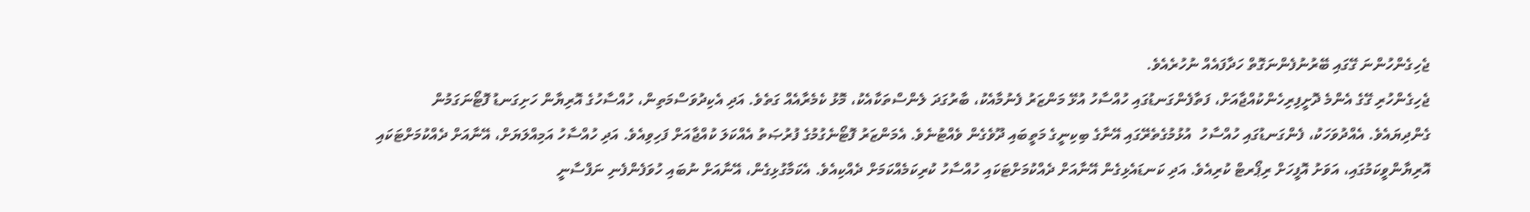ޖެހިގެންހުންނަ ގޭގައި ބޭރުނުފެންނަގޮތް ހަދާފައެއް ނުހުރެއެވެ.
ޖެހިގެންހުރި ގޭގެ އެންމެ ދޮށީފިރިހެންކުއްޖާއަށް، ފަތާފެންގަނޑުގައި ހުއްސާހު އުޅޭ މަންޒަރު ފެނުމާއެކު، ބާރުގަދަ ލެންސްތަކާއެކު، މޮޅު ކެމެރާއެއް ގަތެވެ. އަދި އެކިދުވަސްމަތިން، ހުއްސާހުގެ އޮރިޔާން ހަށިގަނޑު ފޮޓޯނަގަމުން ގެންދިޔައެވެ. އެއްދުވަހަކު، ފެންގަނޑުގައި ހުއްސާހު  އުޅުމުގެތެރޭގައި އޭނާގެ ބިކިނީގެ މަތީބައި ދޫވެގެން ވެއްޓުނެވެ. އެމަންޒަރު ފޮޓޯނެގުމުގެ ފުރުޞަތު އެއްކަލަ ކުއްޖާއަށް ފަހިވިއެވެ. އަދި ހުއްސާހު އަމިއްލަޔަށް، އޭނާއަށް ދެއްކުމަށްޓަކައި އޮރިޔާންވީކަމުގައި، އަވަށު އޮފީހަށް ރިޕޯރޓް ކުރިއެވެ. އަދި ކަނޑައެޅިގެން އޭނާއަށް ދެއްކުމަށްޓަކައި ހުއްސާހު ކުރިކަމެއްކަމަށް ދެއްކިއެވެ. އެކަމާގުޅިގެން، އޭނާއަށް ނުބައި ހުވަފެންފެނި ނަފްސާނީ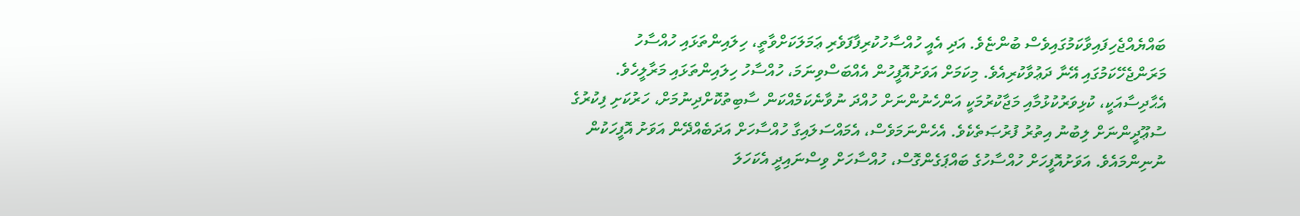ބައްޔެއްޖެހިފައިވާކަމުގައިވެސް ބުންޏެވެ. އަދި އެއީ ހުއްސާހުކުރިފާފަވެރި ޢަމަލަކަށްވާތީ، ހިލައިންތަޅައި ހުއްސާހު މަރަންޖެހޭކަމުގައި އޭނާ ދަޢުވާކުރިއެވެ. މިކަމަށް އަވަށުއޮފީހުން އެއްބަސްވިނަމަ، ހުއްސާހު ހިލައިންތަޅައި މަރާލީހެވެ. އެޙާދިސާއަކީ، ކުޅިވަރުކުޅުމާއި މަޖާކުރުމަކީ އަންހެނުންނަށް ހުއްދަ ނުވާނެކަމެއްކަން ސާބިތުކޮށްދިނުމަށް، ހަރުކަށި ފިކުރުގެ ސުޢޫދީންނަށް ލިބުނު އިތުރު ފުރުޞަތެކެވެ. އެހެންނަމަވެސް، އެމައްސަލައިގާ ހުއްސާހަށް އަދަބެއްދޭން އަވަށު އޮފީހަކުން ނުނިންމައެވެ. އަވަށުއޮފީހަށް ހުއްސާހުގެ ބައްޕަގެންގޮސް، ހުއްސާހަށް ވިސްނައިދީ އެކަހަލަ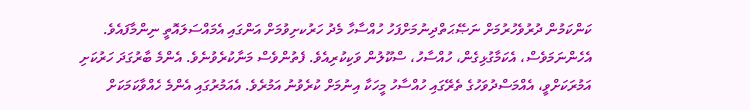ކަންކަމުން ދުރުވެހުރުމަށް ނަޞޭޙަތްދިނުމަށްފަހު ހުއްސާހާ މެދު ހަރުކށިވުމަށް އަންގައި އެމައްސަލައޮތީ ނިންމާފައެވެ. އެހެންނަމަވެސް، އެކަމާގުޅިގެން، ހުއްސާހު، ސްކޫލުން ވަކިކުރިއެވެ. ފެތުންވެސް މަނާކުރެވުނެވެ. އެންމެ ބާރުގަދަ ހަރުކަށި އަމުރަކަށްވީ، އެއްމަސްދުވަހުގެ ތެރޭގައި ހުއްސާހު މީހަކާ އިނުމަށް ކުރެވުނު އަމުރެވެ. އެއަމުރުގައި އެންމެ ހެއްވާކަމަކަށް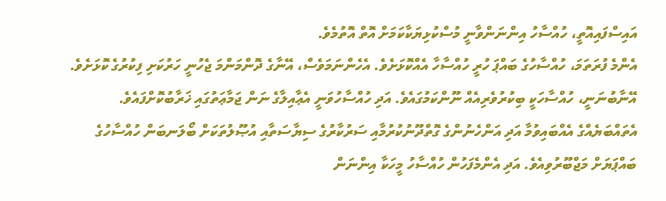އައިސްފައިއޮތީ، ހުއްސާހު އިންނަންވާނީ މުސްކުޅިޔަކާކަމަށް އޮތް އޮތުމެވެ.
އެންމެ ފުރަތަމަ، ހުއްސާހުގެ ބައްޕަ ހުރީ ހުއްސާހާ އެއްކޮޅަށެވެ. އެހެންނަމަވެސް، އޭނާގެ ދޮންމަންމަ ޖެހުނީ ހަރުކަށި ފިކުރުގެ ކޮޅަށެވެ. އޭނާބުނަނީ، ހުއްސާހަކީ ބިކުރުވެރިއެއް ނޫންކަމުގައެވެ. އަދި ހުއްސާހުވަނީ އެޢާއިލާގެ ނަން ޖަމާޢަތުގައި ޚަރާބުކޮށްފައެވެ. އެތައްބަޔެއްގެ އެއްބައިވުމާ އަދި އަންހެނުންގެ ގޮތްދޫނުކުރުމާއި ސަރުކާރުގެ ސިޔާސަތާއި އުޞޫލުތަކަށް ބޯލަނބަން ހުއްސާހުގެ ބައްޕަޔަށް މަޖްބޫރުވިއެވެ. އަދި އެންމެފަހުން ހުއްސާހު މީހަކާ އިންނަން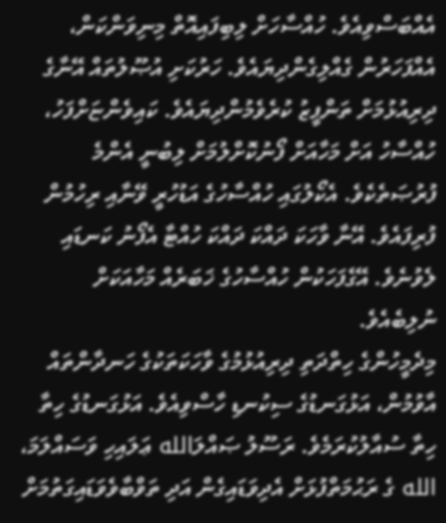އެއްބަސްވިއެވެ. ހުއްސާހަށް ލިބިފައިއޮތް މިނިވަންކަން، އެއްފަހަރުން ގެއްލިގެންދިޔައެވެ. ހަރުކަށި އުޞޫލުތައް އޭނާގެ ދިރިއުޅުމަށް ތަންފީޒު ކުރެވެމުންދިޔައެވެ. ކައިވެންޏަށްފަހު، ހުއްސާހު އަށް މަހާއަށް ފޯނުކޮށްލުމަށް ލިބުނީ އެންމެ ފުރުޞަތެކެވެ. އެކޯލުގައި ހުއްސާހުގެ އަޑުހުރީ ވޭނާއި ރިހުމުން ފުރިފައެވެ. އޭނާ ވާހަކަ ދައްކަ ދައްކަ ހުއްޓާ އެފޯނު ކަނޑައި ލެވުނެވެ. އޭގެފަހަކުން ހުއްސާހުގެ ޚަބަރެއް މަހާއަކަށް ނުލިބެއެވެ.
މިދެމީހުންގެ ހިތްދަތި ދިރިއުޅުމުގެ ވާހަކަތަކުގެ ހަނދާންތައް އާވުމުން، އަޅުގަނޑުގެ ސިކުނޑި ހާސްވިއެވެ. އަޅުގަނޑުގެ ހިތާ ހިތާ ސުއާލުކުރަމެވެ. ރަސޫލު ޞައްލަالله ޢަލައިހި ވަސައްލަމަ، الله ގެ ރަޙުމަތްފުޅަށް އެދިވަޑައިގެން އަދި ތަވްބާވެވަޑައިގަތުމަށް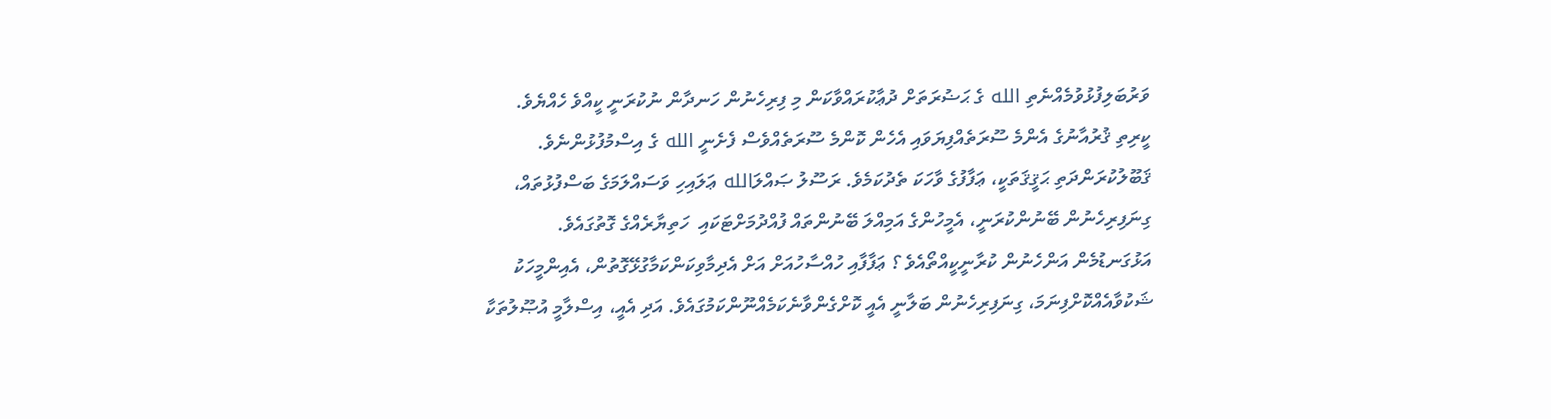ވަރުބަލިފުޅުވުމެއްނެތި الله ގެ ޙަޟުރަތަށް ދުޢާކުރައްވާކަން މި ފިރިހެނުން ހަނދާން ނުކުރަނީ ކީއްވެ ހެއްޔެވެ. ކީރިތި ޤުރުއާނުގެ އެންމެ ސޫރަތެއްފިޔަވައި އެހެން ކޮންމެ ސޫރަތެއްވެސް ފެށެނީ الله ގެ އިސްމުފުޅުންނެވެ.
ޤަބޫލުކުރަންދަތި ޙަޤީޤަތަކީ، ޢަފާފުގެ ވާހަކަ ތެދުކަމެވެ. ރަސޫލު ޞައްލަالله ޢަލައިހި ވަސައްލަމަގެ ބަސްފުޅުތައް، ގިނަފިރިހެނުން ބޭނުންކުރަނީ، އެމީހުންގެ އަމިއްލަ ބޭނުންތައް ފުއްދުމަށްޓަކައި  ހަތިޔާރެއްގެ ގޮތުގައެވެ. އަޅުގަނޑުމެން އަންހެނުން ކުރާނީކީއްތޯއެވެ ؟ ޢަފާފާއި ހުއްސާހުއަށް އަށް އެދިމާވިކަންކަމާގުޅޭގޮތުން، އެއިންމީހަކު ޝަކުވާއެއްކޮށްފިނަމަ، ގިނަފިރިހެނުން ބަލާނީ އެއީ ކޮށްގެންވާނެކަމެއްނޫންކަމުގައެވެ. އަދި އެއީ، އިސްލާމީ އުޞޫލުތަކާ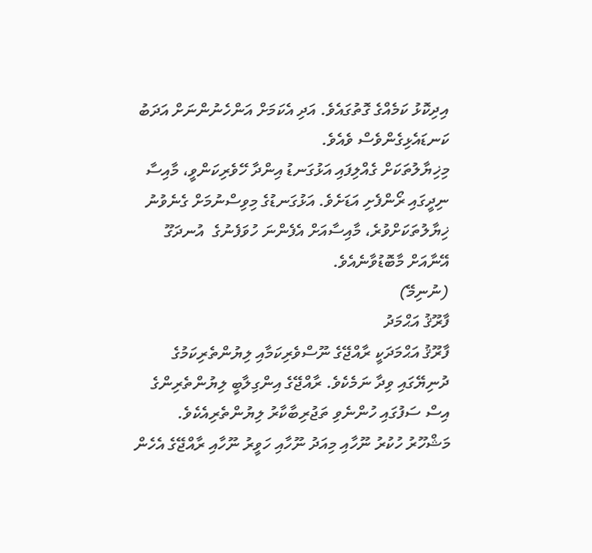އިދިކޮޅު ކަމެއްގެ ގޮތުގައެވެ. އަދި އެކަމަށް އަންހެނުންނަށް އަދަބު ކަނޑައެޅިގެންވެސް ވެއެވެ.
މިޚިޔާލުތަކަށް ގެއްލިފައި އަޅުގަނޑު އިންދާ ހޭވެރިކަންވީ، މާއިސާ ނިދީގައި ރޯންފެށި އަޑަށެވެ. އަޅުގަނޑުގެ މިވިސްނުމަށް ގެނެވުނު ޚިޔާލުތަކަށްވުރެ، މާއިސާއަށް އެފެންނަ ހުވަފެނުގެ  އުނދަގޫ އޭނާއަށް މާބޮޑުވާނެއެވެ.
(ނުނިމޭ)
ފާރޫޤު އަޙްމަދު
ފާރޫޤު އަޙްމަދަކީ ރާއްޖޭގެ ނޫސްވެރިކަމާއި ލިޔުންތެރިކަމުގެ ދުނިޔޭގައި ވިދާ ނަމެކެވެ. ރާއްޖޭގެ އިންގިލާބީ ލިޔުންތެރިންގެ އިސް ސަފުގައި ހުންނެވި ތަޖުރިބާކާރު ލިޔުންތެރިއެކެވެ. މަޝްހޫރު ހުކުރު ނޫހާއި މިއަދު ނޫހާއި ހަވީރު ނޫހާއި ރާއްޖޭގެ އެހެން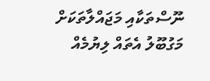ނޫސްތަކާއި މަޖައްލާތަކަށް މަގުބޫލު އެތައް ލިޔުމެއް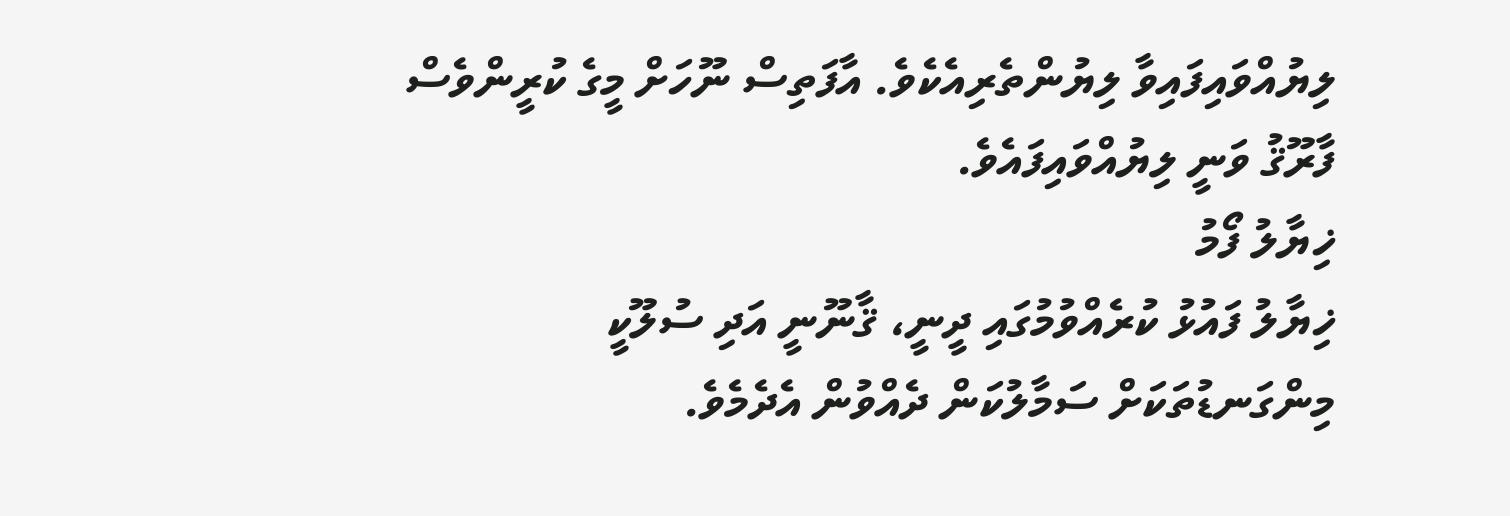ލިޔުއްވައިފައިވާ ލިޔުންތެރިއެކެވެ. އާފަތިސް ނޫހަށް މީގެ ކުރީންވެސް ފާރޫޤު ވަނީ ލިޔުއްވައިފައެވެ.
ޚިޔާލު ފޯމު
ޚިޔާލު ފައުޅު ކުރެއްވުމުގައި ދީނީ، ޤާނޫނީ އަދި ސުލޫކީ މިންގަނޑުތަކަށް ސަމާލުކަން ދެއްވުން އެދެމެވެ.